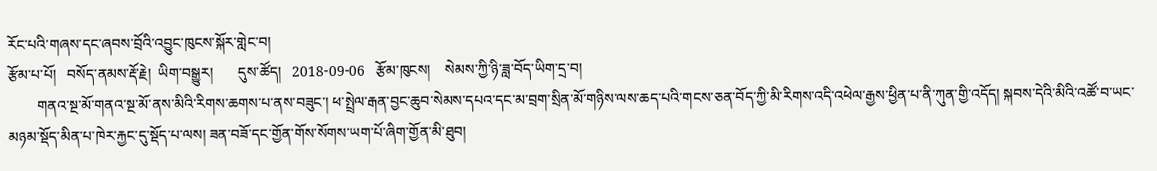རོང་པའི་གཞས་དང་ཞབས་བྲོའི་འབྱུང་ཁུངས་སྐོར་གླེང་བ།
རྩོམ་པ་པོ།   བསོད་ནམས་རྡོ་རྗེ།  ཡིག་བསྒྱུར།       དུས་ཚོད།   2018-09-06   རྩོམ་ཁུངས།    སེམས་ཀྱི་ཉི་ཟླ་བོད་ཡིག་དྲ་བ།
        གནའ་སྔ་མོ་གནའ་སྔ་མོ་ནས་མིའི་རིགས་ཆགས་པ་ནས་བཟུང་། ཕ་སྤྲེལ་རྒན་བྱང་ཆུབ་སེམས་དཔའ་དང་མ་བྲག་སྲིན་མོ་གཉིས་ལས་ཆད་པའི་གངས་ཅན་བོད་ཀྱི་མི་རིགས་འདི་འཕེལ་རྒྱས་ཕྱིན་པ་ནི་ཀུན་གྱི་འདོད། སྐབས་དེའི་མིའི་འཚོ་བ་ཡང་མཉམ་སྡོད་མིན་པ་ཁེར་རྐྱང་དུ་སྡོད་པ་ལས། ཟན་བཟོ་དང་གྱོན་གོས་སོགས་ཡག་པོ་ཞིག་གྱོན་མི་ཐུབ།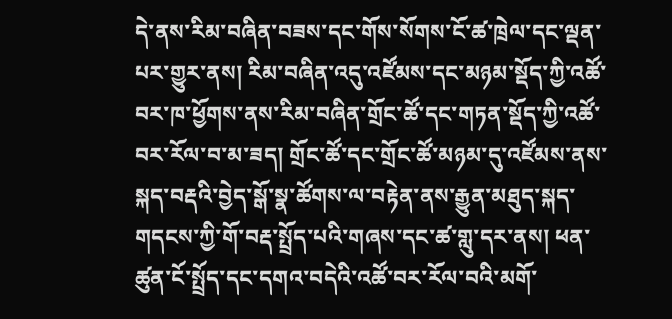དེ་ནས་རིམ་བཞིན་བཟས་དང་གོས་སོགས་ངོ་ཚ་ཁྲེལ་དང་ལྡན་པར་གྱུར་ནས། རིམ་བཞིན་འདུ་འཛོམས་དང་མཉམ་སྡོད་ཀྱི་འཚོ་བར་ཁ་ཕྱོགས་ནས་རིམ་བཞིན་གྲོང་ཚོ་དང་གཏན་སྡོད་ཀྱི་འཚོ་བར་རོལ་བ་མ་ཟད། གྲོང་ཚོ་དང་གྲོང་ཚོ་མཉམ་དུ་འཛོམས་ནས་སྐད་བརྡའི་བྱེད་སྒོ་སྣ་ཚོགས་ལ་བརྟེན་ནས་རྒྱུན་མཐུད་སྐད་གདངས་ཀྱི་གོ་བརྡ་སྤྲོད་པའི་གཞས་དང་ཚ་གླུ་དར་ནས། ཕན་ཚུན་ངོ་སྤྲོད་དང་དགའ་བདེའི་འཚོ་བར་རོལ་བའི་མགོ་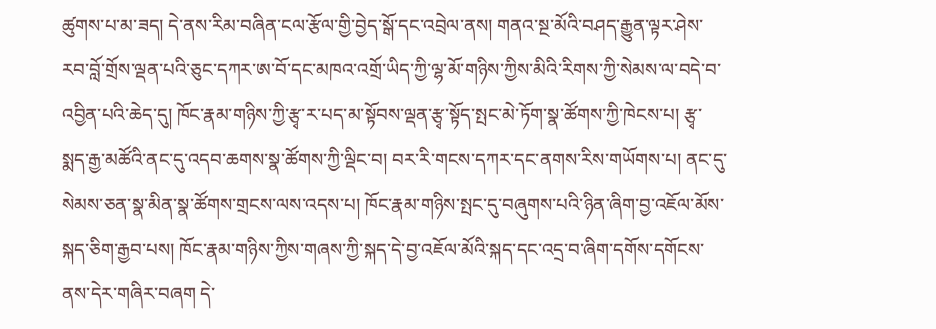ཚུགས་པ་མ་ཟད། དེ་ནས་རིམ་བཞིན་ངལ་རྩོལ་གྱི་བྱེད་སྒོ་དང་འབྲེལ་ནས། གནའ་སྔ་མོའི་བཤད་རྒྱུན་ལྟར་ཤེས་རབ་བློ་གྲོས་ལྡན་པའི་ཅུང་དཀར་ཨ་བོ་དང་མཁའ་འགྲོ་ཡིད་ཀྱི་ལྷ་མོ་གཉིས་ཀྱིས་མིའི་རིགས་ཀྱི་སེམས་ལ་བདེ་བ་འབྱིན་པའི་ཆེད་དུ། ཁོང་རྣམ་གཉིས་ཀྱི་རྩྭ་ར་པད་མ་སྟོབས་ལྡན་རྩྭ་སྟོད་སྤང་མེ་ཏོག་སྣ་ཚོགས་ཀྱི་ཁེངས་པ། རྩྭ་སྨད་རྒྱ་མཚོའི་ནང་དུ་འདབ་ཆགས་སྣ་ཚོགས་ཀྱི་ལྡིང་བ། བར་རི་གངས་དཀར་དང་ནགས་རིས་གཡོགས་པ། ནང་དུ་སེམས་ཅན་སྣ་མིན་སྣ་ཚོགས་གྲངས་ལས་འདས་པ། ཁོང་རྣམ་གཉིས་སྤང་དུ་བཞུགས་པའི་ཉིན་ཞིག་བྱ་འཇོལ་མོས་སྐད་ཅིག་རྒྱབ་པས། ཁོང་རྣམ་གཉིས་ཀྱིས་གཞས་ཀྱི་སྐད་དེ་བྱ་འཇོལ་མོའི་སྐད་དང་འདྲ་བ་ཞིག་དགོས་དགོངས་ནས་དེར་གཞིར་བཞག དེ་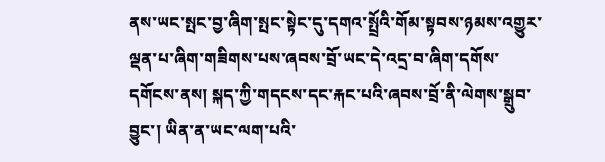ནས་ཡང་སྤང་བྱ་ཞིག་སྤང་སྟེང་དུ་དགའ་སྤྲོའི་གོམ་སྟབས་ཉམས་འགྱུར་ལྡན་པ་ཞིག་གཟིགས་པས་ཞབས་བྲོ་ཡང་དེ་འདྲ་བ་ཞིག་དགོས་དགོངས་ནས། སྐད་ཀྱི་གདངས་དང་རྐང་པའི་ཞབས་བྲོ་ནི་ལེགས་སྒྲུབ་བྱུང་། ཡིན་ན་ཡང་ལག་པའི་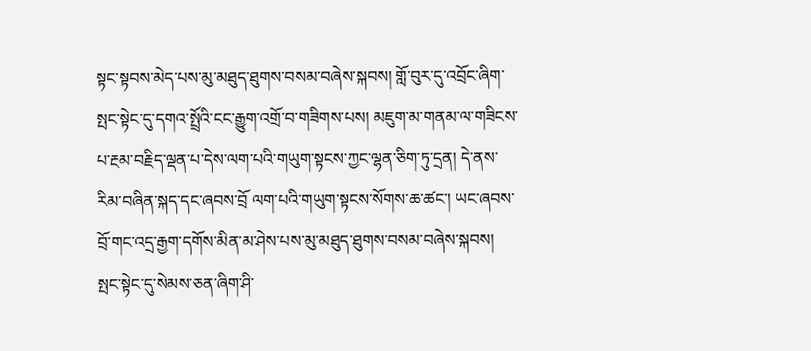སྟང་སྟབས་མེད་པས་མུ་མཐུད་ཐུགས་བསམ་བཞེས་སྐབས། གློ་བུར་དུ་འབྲོང་ཞིག་སྤང་སྟེང་དུ་དགའ་སྤྲོའི་ངང་རྒྱུག་འགྲོ་བ་གཟིགས་པས། མཇུག་མ་གནམ་ལ་གཟིངས་པ་རྔམ་བརྗིད་ལྡན་པ་དེས་ལག་པའི་གཡུག་སྟངས་ཀྱང་ལྷན་ཅིག་ཏུ་དྲན། དེ་ནས་རིམ་བཞིན་སྐད་དང་ཞབས་བྲོ ལག་པའི་གཡུག་སྟངས་སོགས་ཆ་ཚང་། ཡང་ཞབས་བྲོ་གང་འདྲ་རྒྱག་དགོས་མིན་མ་ཤེས་པས་མུ་མཐུད་ཐུགས་བསམ་བཞེས་སྐབས། སྤང་སྟེང་དུ་སེམས་ཅན་ཞིག་ཤི་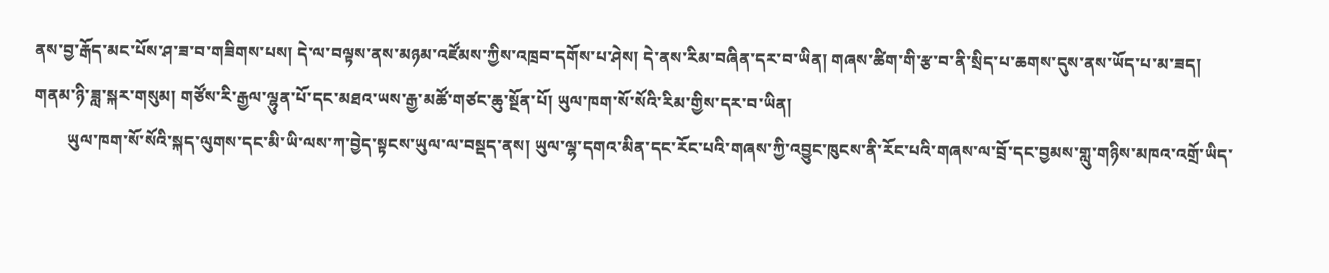ནས་བྱ་རྒོད་མང་པོས་ཤ་ཟ་བ་གཟིགས་པས། དེ་ལ་བལྟས་ནས་མཉམ་འཛོམས་ཀྱིས་འཁྲབ་དགོས་པ་ཤེས། དེ་ནས་རིམ་བཞིན་དར་བ་ཡིན། གཞས་ཚིག་གི་རྩ་བ་ནི་སྲིད་པ་ཆགས་དུས་ནས་ཡོད་པ་མ་ཟད། གནམ་ཉི་ཟླ་སྐར་གསུམ། གཙོས་རི་རྒྱལ་ལྷུན་པོ་དང་མཐའ་ཡས་རྒྱ་མཚོ་གཙང་ཆུ་སྔོན་པོ། ཡུལ་ཁག་སོ་སོའི་རིམ་གྱིས་དར་བ་ཡིན།
        ཡུལ་ཁག་སོ་སོའི་སྐད་ལུགས་དང་མི་ཡི་ལས་ཀ་བྱེད་སྟངས་ཡུལ་ལ་བསྡད་ནས། ཡུལ་ལྷ་དགའ་མིན་དང་རོང་པའི་གཞས་ཀྱི་འབྱུང་ཁུངས་ནི་རོང་པའི་གཞས་ལ་བྲོ་དང་བྱམས་གླུ་གཉིས་མཁའ་འགྲོ་ཡིད་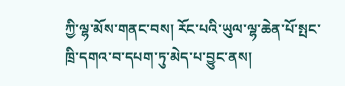ཀྱི་ལྷ་མོས་གནང་བས། རོང་པའི་ཡུལ་ལྷ་ཆེན་པོ་སྤང་ཁྲི་དགའ་བ་དཔག་ཏུ་མེད་པ་བྱུང་ནས།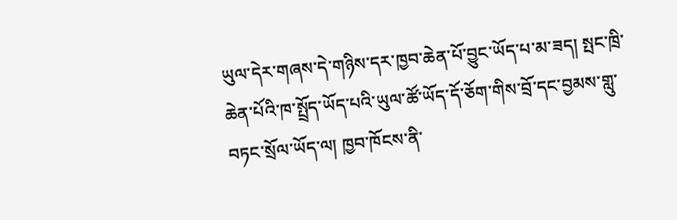ཡུལ་དེར་གཞས་དེ་གཉིས་དར་ཁྱབ་ཆེན་པོ་བྱུང་ཡོད་པ་མ་ཟད། སྤང་ཁྲི་ཆེན་པོའི་ཁ་སྤྲོད་ཡོད་པའི་ཡུལ་ཚོ་ཡོད་དོ་ཅོག་གིས་བྲོ་དང་བྱམས་གླུ་བཏང་སྲོལ་ཡོད་ལ། ཁྱབ་ཁོངས་ནི་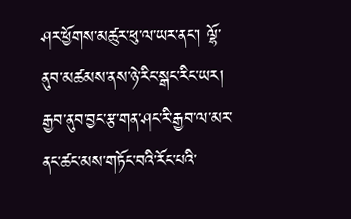ཤར་ཕྱོགས་མཚུར་ཕུ་ལ་ཡར་ནང་། ལྷོ་ནུབ་མཚམས་ནས་ཉེ་རིང་སྒང་རིང་ཡར། རྒྱབ་ནུབ་བྱང་རྩ་གན་ཤང་རི་རྒྱབ་ལ་མར་ནང་ཚང་མས་གཏོང་བའི་རོང་པའི་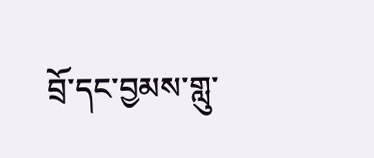བྲོ་དང་བྱམས་གླུ་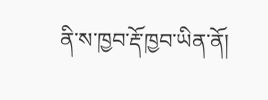ནི་ས་ཁྱབ་རྡོ་ཁྱབ་ཡིན་ནོ།